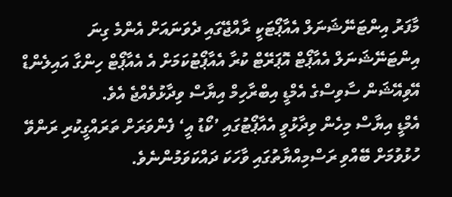މާފަރު އިންޓަނޭޝަނަލް އެއާޕޯޓަކީ ރާއްޖޭގައި ދެވަނައަށް އެންމެ ގިނަ އިންޓަނޭޝަނަލް އެއާޕޯޓް އޮޕަރޭޓް ކުރާ އެއާޕޯޓުކަމަށް އެ އެއާޕޯޓް ހިންގާ އައިލެންޑް އޭވިއޭޝަން ސާވިސްގެ އެމްޑީ އިބްރާހިމް އިޔާސް ވިދާޅުވެއްޖެ އެވެ.
އެމްޑީ އިޔާސް މިހެން ވިދާޅުވީ އެއާޕޯޓުގައި ’ކޯޑު އީ‘ ފެންވަރަށް ތަރައްގީކުރި ރަންވޭ ހުޅުވުމަށް ބޭއްވި ރަސްމިއްޔާތުގައި ވާހަކަ ދައްކަވަމުންނެވެ.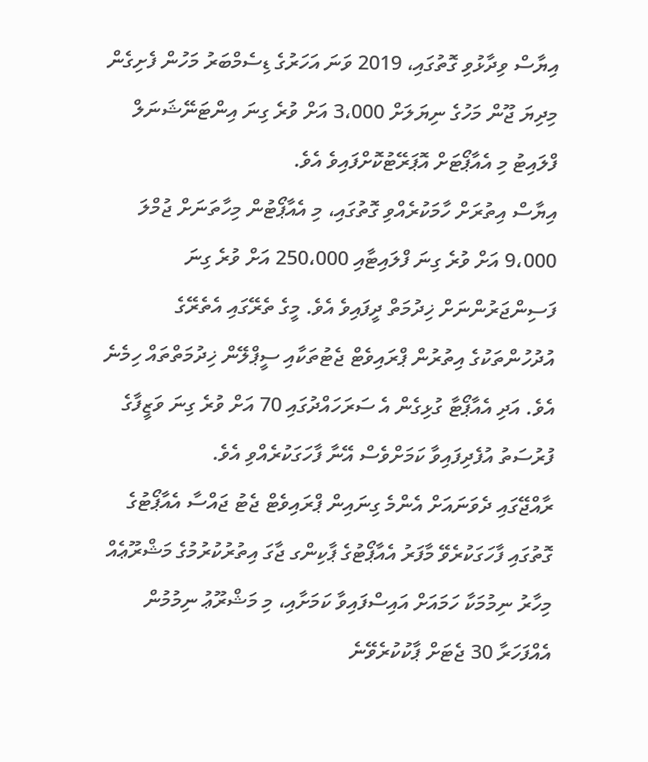އިޔާސް ވިދާޅުވި ގޮތުގައި، 2019 ވަނަ އަހަރުގެ ޑިސެމްބަރު މަހުން ފެށިގެން މިދިޔަ ޖޫން މަހުގެ ނިޔަލަށް 3،000 އަށް ވުރެ ގިނަ އިންޓަނޭޝަނަލް ފްލައިޓު މި އެއާޕޯޓަށް އޮޕަރޭޓުކޮށްފައިވެ އެވެ.
އިޔާސް އިތުރަށް ހާމަކުރެއްވި ގޮތުގައި، މި އެއާޕޯޓުން މިހާތަނަށް ޖުމްލަ 9،000 އަށް ވުރެ ގިނަ ފްލައިޓާއި 250،000 އަށް ވުރެ ގިނަ ފަސިންޖަރުންނަށް ޚިދުމަތް ދީފައިވެ އެވެ. މީގެ ތެރޭގައި އެތެރޭގެ އުދުހުންތަކުގެ އިތުރުން ޕްރައިވެޓް ޖެޓުތަކާއި ސީޕްލޭން ޚިދުމަތްތައް ހިމެނެ އެވެ. އަދި އެއާޕޯޓާ ގުޅިގެން އެ ސަރަހައްދުގައި 70 އަށް ވުރެ ގިނަ ވަޒީފާގެ ފުރުސަތު އުފެދިފައިވާ ކަމަށްވެސް އޭނާ ފާހަގަކުރެއްވި އެވެ.
ރާއްޖޭގައި ދެވަނައަށް އެންމެ ގިނައިން ޕްރައިވެޓް ޖެޓު ޖައްސާ އެއާޕޯޓުގެ ގޮތުގައި ފާހަގަކުރެވޭ މާފަރު އެއާޕޯޓުގެ ޕާކިންގ ޖާގަ އިތުރުކުރުމުގެ މަޝްރޫޢެއް މިހާރު ނިމުމަކާ ހަމައަށް އައިސްފައިވާ ކަމަށާއި، މި މަޝްރޫޢު ނިމުމުން އެއްފަހަރާ 30 ޖެޓަށް ޕާކުކުރެވޭނެ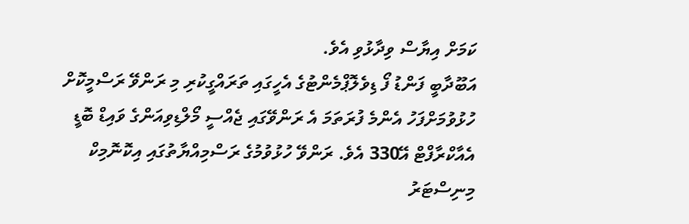ކަމަށް އިޔާސް ވިދާޅުވި އެވެ.
އަބޫދާބީ ފަންޑު ފޯ ޑިވެލޮޕްމެންޓުގެ އެހީގައި ތަރައްގީކުރި މި ރަންވޭ ރަސްމީކޮށް ހުޅުވުމަށްފަހު އެންމެ ފުރަތަމަ އެ ރަންވޭގައި ޖެއްސީ މޯލްޑިވިއަންގެ ވައިޑް ބޮޑީ އެއާކްރާފްޓް އޭ330 އެވެ. ރަންވޭ ހުޅުވުމުގެ ރަސްމިއްޔާތުގައި އިކޮނޮމިކް މިނިސްޓަރު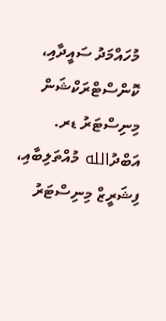މުހައްމަދު ސައީދާއި، ކޮންސްޓްރަކްޝަން މިނިސްޓަރު ޑރ. އަބްދުالله މުއްތަލިބާއި، ފިޝަރީޒް މިނިސްޓަރު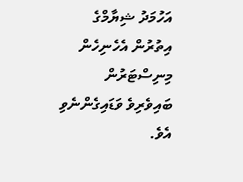އަހުމަދު ޝިޔާމްގެ އިތުރުން އެހެނިހެން މިނިސްޓަރުން ބައިވެރިވެ ވަޑައިގެންނެވި އެވެ.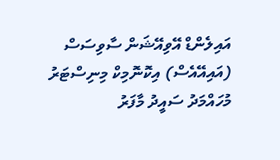އައިލެންޑް އޭވިއޭޝަން ސާވިސަސް (އައިއޭއެސް) އިކޮނޮމިކް މިނިސްޓަރު މުހައްމަދު ސައީދު މާފަރު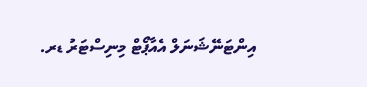އިންޓަނޭޝަނަލް އެއާޕޯޓް މިނިސްޓަރު ޑރ.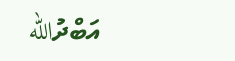އަބްދުالله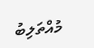މުއްތަލިބު